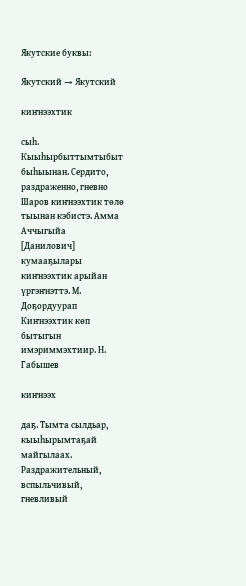Якутские буквы:

Якутский → Якутский

киҥнээхтик

сыһ. Кыыһырбыттымтыбыт быһыынан. Сердито, раздраженно, гневно
Шаров киҥнээхтик төлө тыынан кэбистэ. Амма Аччыгыйа
[Данилович] кумааҕылары киҥнээхтик арыйан үргэҥнэттэ. М. Доҕордуурап
Киҥнээхтик көп бытыгын имэриммэхтиир. Н. Габышев

киҥнээх

даҕ. Тымта сылдьар, кыыһырымтаҕай майгылаах. Раздражительный, вспыльчивый, гневливый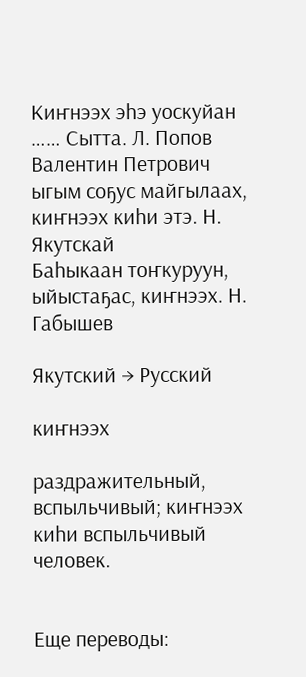Киҥнээх эһэ уоскуйан …… Сытта. Л. Попов
Валентин Петрович ыгым соҕус майгылаах, киҥнээх киһи этэ. Н. Якутскай
Баһыкаан тоҥкуруун, ыйыстаҕас, киҥнээх. Н. Габышев

Якутский → Русский

киҥнээх

раздражительный, вспыльчивый; киҥнээх киһи вспыльчивый человек.


Еще переводы: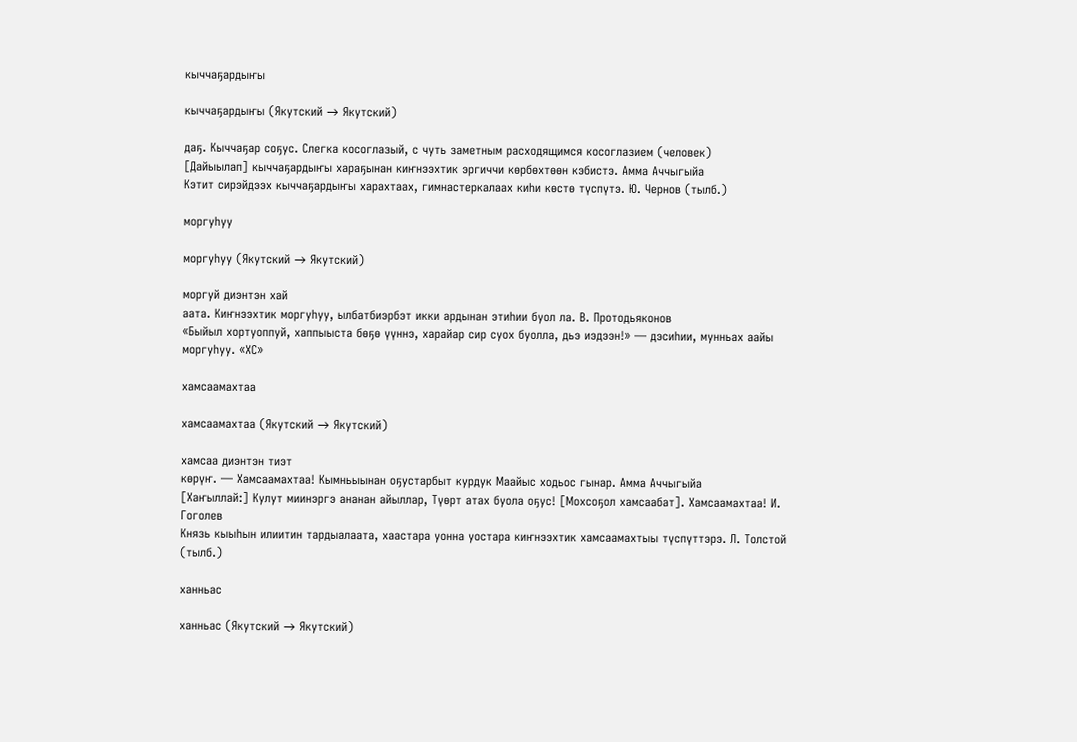кыччаҕардыҥы

кыччаҕардыҥы (Якутский → Якутский)

даҕ. Кыччаҕар соҕус. Слегка косоглазый, с чуть заметным расходящимся косоглазием (человек)
[Дайыылап] кыччаҕардыҥы хараҕынан киҥнээхтик эргиччи көрбөхтөөн кэбистэ. Амма Аччыгыйа
Кэтит сирэйдээх кыччаҕардыҥы харахтаах, гимнастеркалаах киһи көстө түспүтэ. Ю. Чернов (тылб.)

моргуһуу

моргуһуу (Якутский → Якутский)

моргуй диэнтэн хай
аата. Киҥнээхтик моргуһуу, ылбатбиэрбэт икки ардынан этиһии буол ла. В. Протодьяконов
«Быйыл хортуоппуй, хаппыыста бөҕө үүннэ, харайар сир суох буолла, дьэ иэдээн!» — дэсиһии, мунньах аайы моргуһуу. «ХС»

хамсаамахтаа

хамсаамахтаа (Якутский → Якутский)

хамсаа диэнтэн тиэт
көрүҥ. — Хамсаамахтаа! Кымньыынан оҕустарбыт курдук Маайыс ходьос гынар. Амма Аччыгыйа
[Хаҥыллай:] Кулут миинэргэ ананан айыллар, Түөрт атах буола оҕус! [Мохсоҕол хамсаабат]. Хамсаамахтаа! И. Гоголев
Князь кыыһын илиитин тардыалаата, хаастара уонна уостара киҥнээхтик хамсаамахтыы түспүттэрэ. Л. Толстой (тылб.)

ханньас

ханньас (Якутский → Якутский)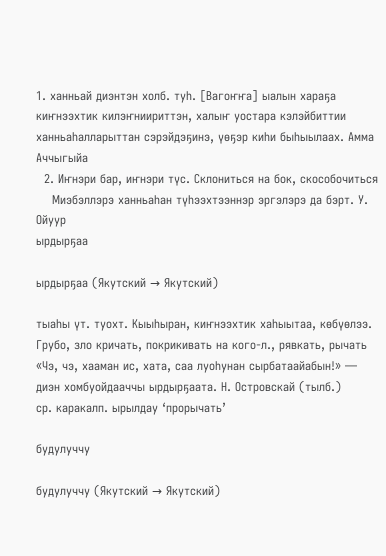1. ханньай диэнтэн холб. туһ. [Вагоҥҥа] ыалын хараҕа киҥнээхтик килэҥниириттэн, халыҥ уостара кэлэйбиттии ханньаһалларыттан сэрэйдэҕинэ, үөҕэр киһи быһыылаах. Амма Аччыгыйа
  2. Иҥнэри бар, иҥнэри түс. Склониться на бок, скособочиться
    Миэбэллэрэ ханньаһан түһээхтээннэр эргэлэрэ да бэрт. У. Ойуур
ырдырҕаа

ырдырҕаа (Якутский → Якутский)

тыаһы үт. туохт. Кыыһыран, киҥнээхтик хаһыытаа, көбүөлээ. Грубо, зло кричать, покрикивать на кого-л., рявкать, рычать
«Чэ, чэ, хааман ис, хата, саа луоһунан сырбатаайабын!» — диэн хомбуойдааччы ырдырҕаата. Н. Островскай (тылб.)
ср. каракалп. ырылдау ‘прорычать’

будулуччу

будулуччу (Якутский → Якутский)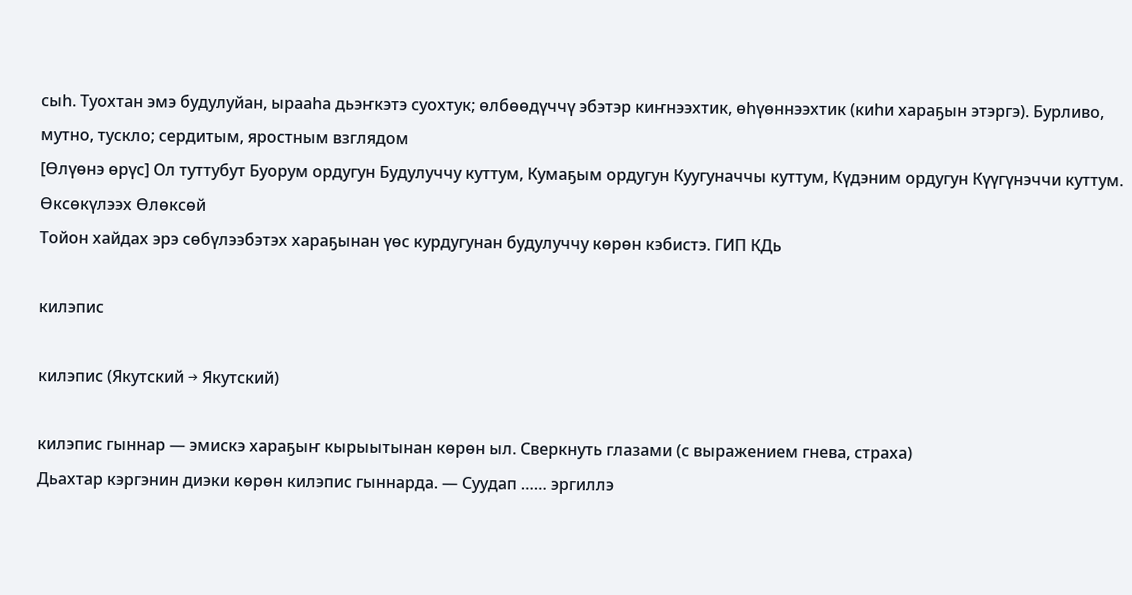сыһ. Туохтан эмэ будулуйан, ырааһа дьэҥкэтэ суохтук; өлбөөдүччү эбэтэр киҥнээхтик, өһүөннээхтик (киһи хараҕын этэргэ). Бурливо, мутно, тускло; сердитым, яростным взглядом
[Өлүөнэ өрүс] Ол туттубут Буорум ордугун Будулуччу куттум, Кумаҕым ордугун Куугуначчы куттум, Күдэним ордугун Күүгүнэччи куттум. Өксөкүлээх Өлөксөй
Тойон хайдах эрэ сөбүлээбэтэх хараҕынан үөс курдугунан будулуччу көрөн кэбистэ. ГИП КДь

килэпис

килэпис (Якутский → Якутский)

килэпис гыннар — эмискэ хараҕыҥ кырыытынан көрөн ыл. Сверкнуть глазами (с выражением гнева, страха)
Дьахтар кэргэнин диэки көрөн килэпис гыннарда. — Суудап …… эргиллэ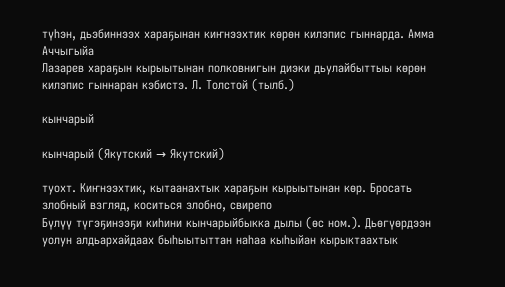түһэн, дьэбиннээх хараҕынан киҥнээхтик көрөн килэпис гыннарда. Амма Аччыгыйа
Лазарев хараҕын кырыытынан полковнигын диэки дьулайбыттыы көрөн килэпис гыннаран кэбистэ. Л. Толстой (тылб.)

кынчарый

кынчарый (Якутский → Якутский)

туохт. Киҥнээхтик, кытаанахтык хараҕын кырыытынан көр. Бросать злобный взгляд, коситься злобно, свирепо
Бүлүү түгэҕинээҕи киһини кынчарыйбыкка дылы (өс ном.). Дьөгүөрдээн уолун алдьархайдаах быһыытыттан наһаа кыһыйан кырыктаахтык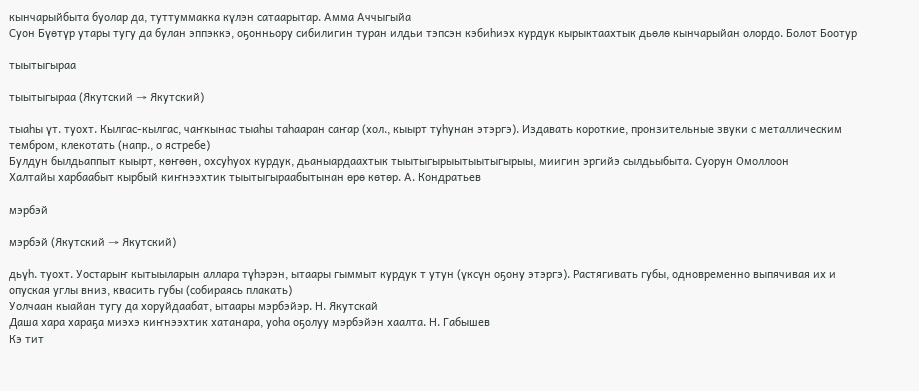кынчарыйбыта буолар да, туттуммакка күлэн сатаарытар. Амма Аччыгыйа
Суон Бүөтүр утары тугу да булан эппэккэ, оҕонньору сибилигин туран илдьи тэпсэн кэбиһиэх курдук кырыктаахтык дьөлө кынчарыйан олордо. Болот Боотур

тыытыгыраа

тыытыгыраа (Якутский → Якутский)

тыаһы үт. туохт. Кылгас-кылгас, чаҥкынас тыаһы таһааран саҥар (хол., кыырт туһунан этэргэ). Издавать короткие, пронзительные звуки с металлическим тембром, клекотать (напр., о ястребе)
Булдун былдьаппыт кыырт, көҥөөн, охсуһуох курдук, дьаныардаахтык тыытыгырыытыытыгырыы, миигин эргийэ сылдьыбыта. Суорун Омоллоон
Халтайы харбаабыт кырбый киҥнээхтик тыытыгыраабытынан өрө көтөр. А. Кондратьев

мэрбэй

мэрбэй (Якутский → Якутский)

дьүһ. туохт. Уостарыҥ кытыыларын аллара түһэрэн, ытаары гыммыт курдук т утун (үксүн оҕону этэргэ). Растягивать губы, одновременно выпячивая их и опуская углы вниз, квасить губы (собираясь плакать)
Уолчаан кыайан тугу да хоруйдаабат, ытаары мэрбэйэр. Н. Якутскай
Даша хара хараҕа миэхэ киҥнээхтик хатанара, уоһа оҕолуу мэрбэйэн хаалта. Н. Габышев
Кэ тит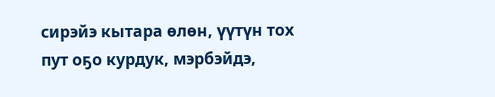сирэйэ кытара өлөн, үүтүн тох пут оҕо курдук, мэрбэйдэ,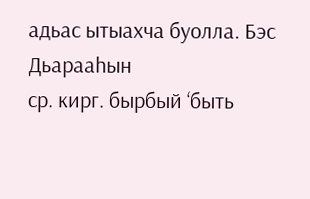адьас ытыахча буолла. Бэс Дьарааһын
ср. кирг. бырбый ‘быть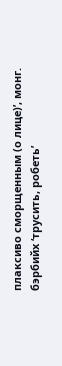плаксиво сморщенным (о лице)’, монг. бэрбийх ‘трусить, робеть’